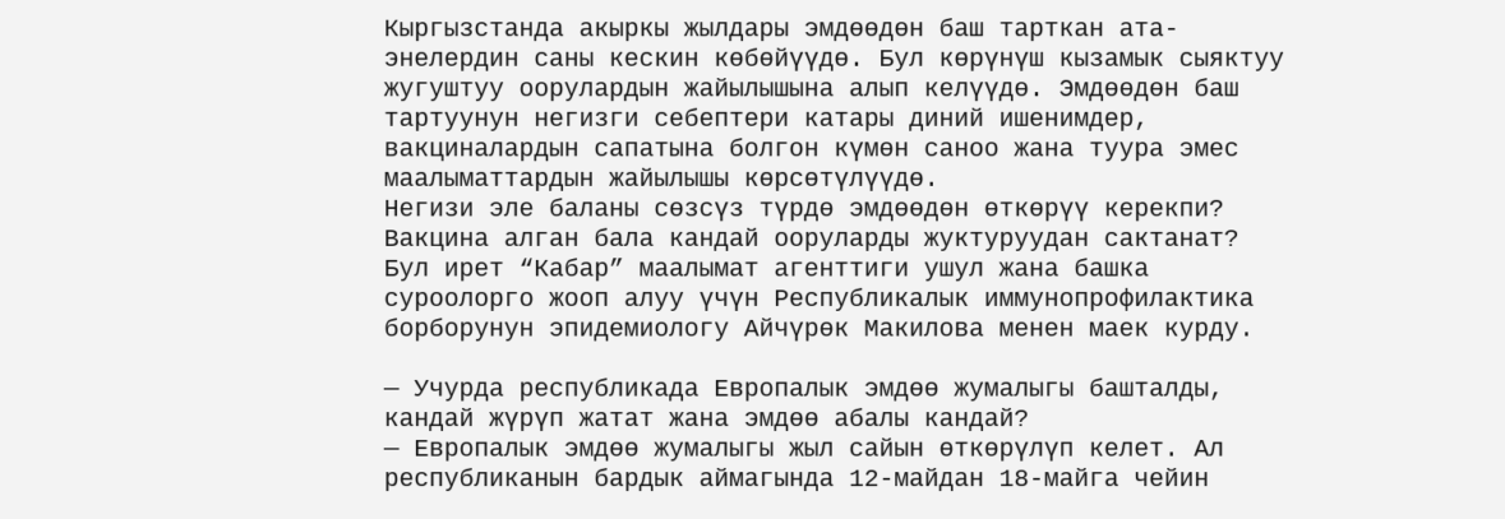Кыргызстанда акыркы жылдары эмдөөдөн баш тарткан ата-энелердин саны кескин көбөйүүдө. Бул көрүнүш кызамык сыяктуу жугуштуу оорулардын жайылышына алып келүүдө. Эмдөөдөн баш тартуунун негизги себептери катары диний ишенимдер, вакциналардын сапатына болгон күмөн саноо жана туура эмес маалыматтардын жайылышы көрсөтүлүүдө.
Негизи эле баланы сөзсүз түрдө эмдөөдөн өткөрүү керекпи? Вакцина алган бала кандай ооруларды жуктуруудан сактанат? Бул ирет “Кабар” маалымат агенттиги ушул жана башка суроолорго жооп алуу үчүн Республикалык иммунопрофилактика борборунун эпидемиологу Айчүрөк Макилова менен маек курду.

— Учурда республикада Европалык эмдөө жумалыгы башталды, кандай жүрүп жатат жана эмдөө абалы кандай?
— Европалык эмдөө жумалыгы жыл сайын өткөрүлүп келет. Ал республиканын бардык аймагында 12-майдан 18-майга чейин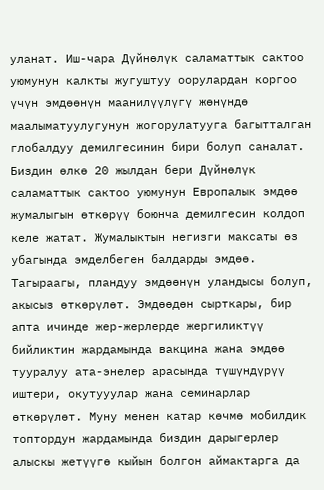уланат. Иш-чара Дүйнөлүк саламаттык сактоо уюмунун калкты жугуштуу оорулардан коргоо үчүн эмдөөнүн маанилүүлүгү жөнүндө маалыматуулугунун жогорулатууга багытталган глобалдуу демилгесинин бири болуп саналат. Биздин өлкө 20 жылдан бери Дүйнөлүк саламаттык сактоо уюмунун Европалык эмдөө жумалыгын өткөрүү боюнча демилгесин колдоп келе жатат. Жумалыктын негизги максаты өз убагында эмделбеген балдарды эмдөө. Тагыраагы, пландуу эмдөөнүн уландысы болуп, акысыз өткөрүлөт. Эмдөөдөн сырткары, бир апта ичинде жер-жерлерде жергиликтүү бийликтин жардамында вакцина жана эмдөө тууралуу ата-энелер арасында түшүндүрүү иштери, окутууулар жана семинарлар өткөрүлөт. Муну менен катар көчмө мобилдик топтордун жардамында биздин дарыгерлер алыскы жетүүгө кыйын болгон аймактарга да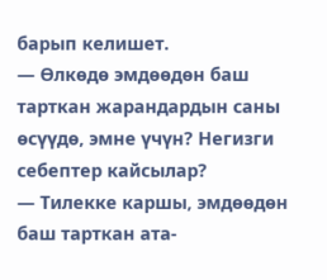барып келишет.
— Өлкөдө эмдөөдөн баш тарткан жарандардын саны өсүүдө, эмне үчүн? Негизги себептер кайсылар?
— Тилекке каршы, эмдөөдөн баш тарткан ата-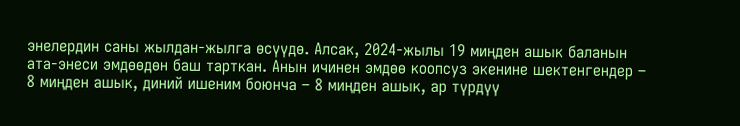энелердин саны жылдан-жылга өсүүдө. Алсак, 2024-жылы 19 миңден ашык баланын ата-энеси эмдөөдөн баш тарткан. Анын ичинен эмдөө коопсуз экенине шектенгендер – 8 миңден ашык, диний ишеним боюнча – 8 миңден ашык, ар түрдүү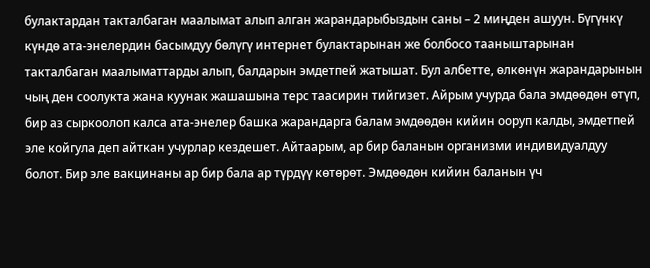булактардан такталбаган маалымат алып алган жарандарыбыздын саны – 2 миңден ашуун. Бүгүнкү күндө ата-энелердин басымдуу бөлүгү интернет булактарынан же болбосо тааныштарынан такталбаган маалыматтарды алып, балдарын эмдетпей жатышат. Бул албетте, өлкөнүн жарандарынын чың ден соолукта жана куунак жашашына терс таасирин тийгизет. Айрым учурда бала эмдөөдөн өтүп, бир аз сыркоолоп калса ата-энелер башка жарандарга балам эмдөөдөн кийин ооруп калды, эмдетпей эле койгула деп айткан учурлар кездешет. Айтаарым, ар бир баланын организми индивидуалдуу болот. Бир эле вакцинаны ар бир бала ар түрдүү көтөрөт. Эмдөөдөн кийин баланын үч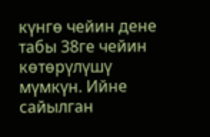күнгө чейин дене табы 38ге чейин көтөрүлүшү мүмкүн. Ийне сайылган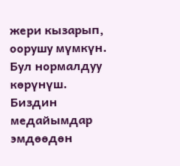жери кызарып, оорушу мүмкүн. Бул нормалдуу көрүнүш. Биздин медайымдар эмдөөдөн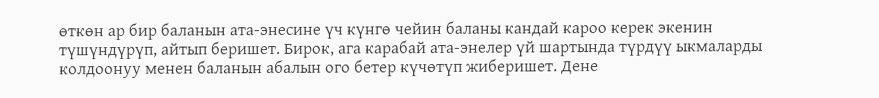өткөн ар бир баланын ата-энесине үч күнгө чейин баланы кандай кароо керек экенин түшүндүрүп, айтып беришет. Бирок, ага карабай ата-энелер үй шартында түрдүү ыкмаларды колдоонуу менен баланын абалын ого бетер күчөтүп жиберишет. Дене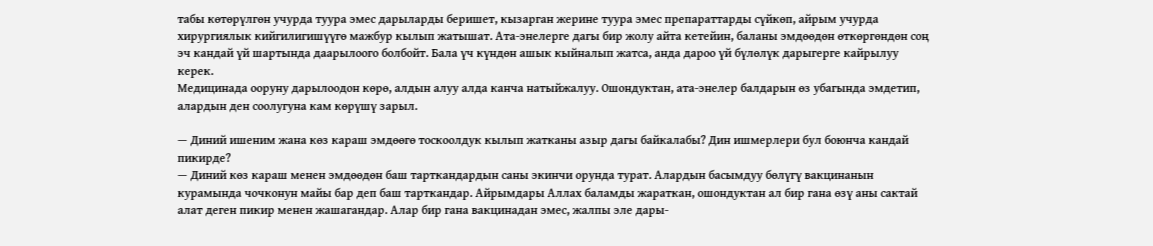табы көтөрүлгөн учурда туура эмес дарыларды беришет, кызарган жерине туура эмес препараттарды сүйкөп, айрым учурда хирургиялык кийгилигишүүгө мажбур кылып жатышат. Ата-энелерге дагы бир жолу айта кетейин, баланы эмдөөдөн өткөргөндөн соң эч кандай үй шартында даарылоого болбойт. Бала үч күндөн ашык кыйналып жатса, анда дароо үй бүлөлүк дарыгерге кайрылуу керек.
Медицинада ооруну дарылоодон көрө, алдын алуу алда канча натыйжалуу. Ошондуктан, ата-энелер балдарын өз убагында эмдетип, алардын ден соолугуна кам көрүшү зарыл.

— Диний ишеним жана көз караш эмдөөгө тоскоолдук кылып жатканы азыр дагы байкалабы? Дин ишмерлери бул боюнча кандай пикирде?
— Диний көз караш менен эмдөөдөн баш тарткандардын саны экинчи орунда турат. Алардын басымдуу бөлүгү вакцинанын курамында чочконун майы бар деп баш тарткандар. Айрымдары Аллах баламды жараткан, ошондуктан ал бир гана өзү аны сактай алат деген пикир менен жашагандар. Алар бир гана вакцинадан эмес, жалпы эле дары-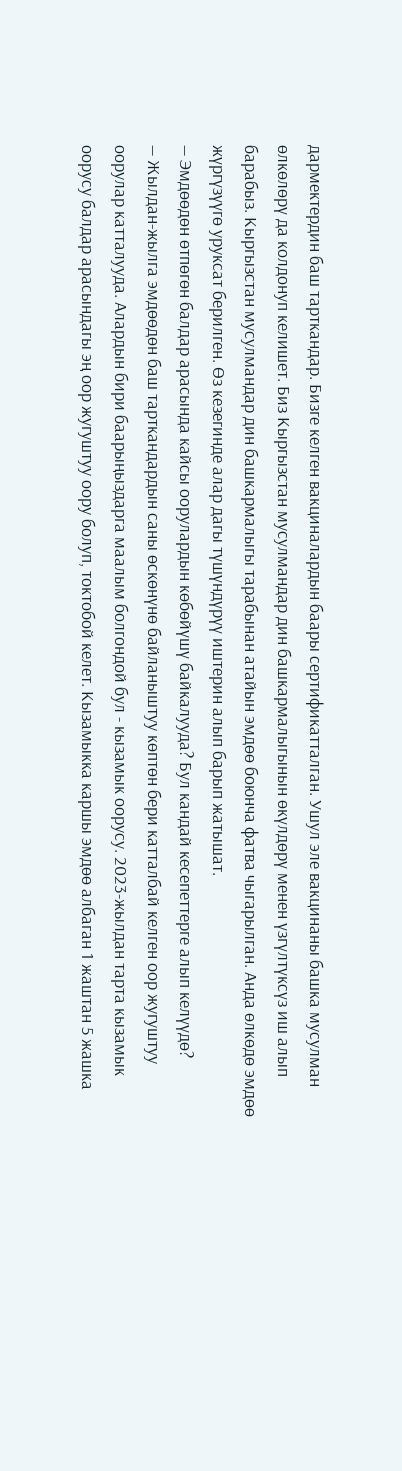дармектердин баш тарткандар. Бизге келген вакциналардын баары сертификатталган. Ушул эле вакцинаны башка мусулман өлкөлөрү да колдонуп келишет. Биз Кыргызстан мусулмандар дин башкармалыгынын өкүлдөрү менен үзгүлтүксүз иш алып барабыз. Кыргызстан мусулмандар дин башкармалыгы тарабынан атайын эмдөө боюнча фатва чыгарылган. Анда өлкөдө эмдөө жүргүзүүгө уруксат берилген. Өз кезегинде алар дагы түшүндүрүү иштерин алып барып жатышат.
— Эмдөөдөн өтпөгөн балдар арасында кайсы оорулардын көбөйүшү байкалууда? Бул кандай кесепеттерге алып келүүдө?
— Жылдан-жылга эмдөөдөн баш тарткандардын саны өскөнүнө байланыштуу көптөн бери катталбай келген оор жугуштуу оорулар катталууда. Алардын бири баарыңыздарга маалым болгондой бул - кызамык оорусу. 2023-жылдан тарта кызамык оорусу балдар арасындагы эң оор жугуштуу оору болуп, токтобой келет. Кызамыкка каршы эмдөө албаган 1 жаштан 5 жашка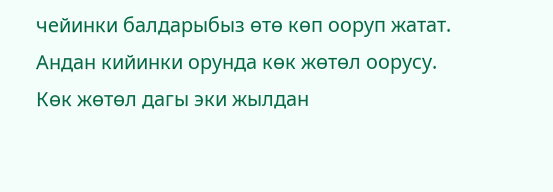чейинки балдарыбыз өтө көп ооруп жатат. Андан кийинки орунда көк жөтөл оорусу. Көк жөтөл дагы эки жылдан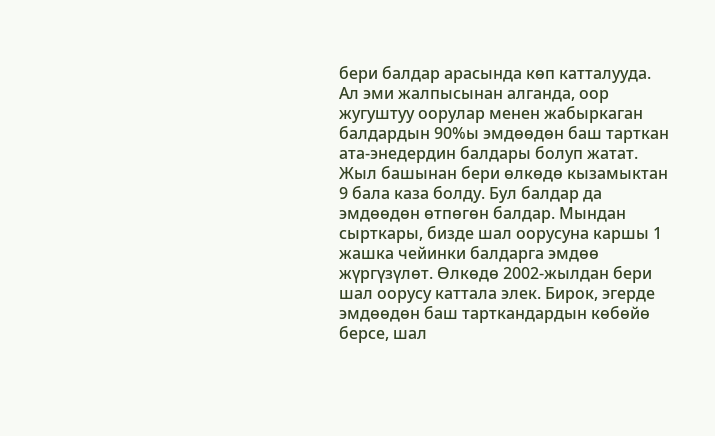бери балдар арасында көп катталууда. Ал эми жалпысынан алганда, оор жугуштуу оорулар менен жабыркаган балдардын 90%ы эмдөөдөн баш тарткан ата-энедердин балдары болуп жатат. Жыл башынан бери өлкөдө кызамыктан 9 бала каза болду. Бул балдар да эмдөөдөн өтпөгөн балдар. Мындан сырткары, бизде шал оорусуна каршы 1 жашка чейинки балдарга эмдөө жүргүзүлөт. Өлкөдө 2002-жылдан бери шал оорусу каттала элек. Бирок, эгерде эмдөөдөн баш тарткандардын көбөйө берсе, шал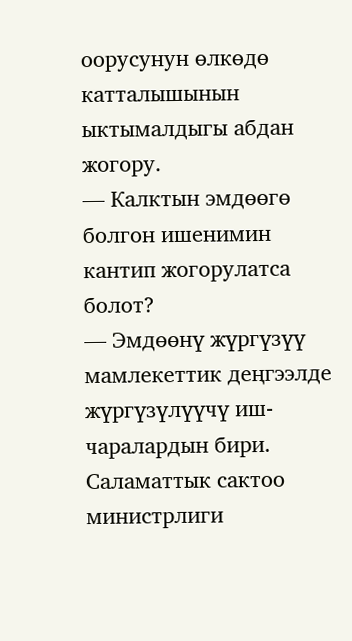оорусунун өлкөдө катталышынын ыктымалдыгы абдан жогору.
— Калктын эмдөөгө болгон ишенимин кантип жогорулатса болот?
— Эмдөөнү жүргүзүү мамлекеттик деңгээлде жүргүзүлүүчү иш-чаралардын бири. Саламаттык сактоо министрлиги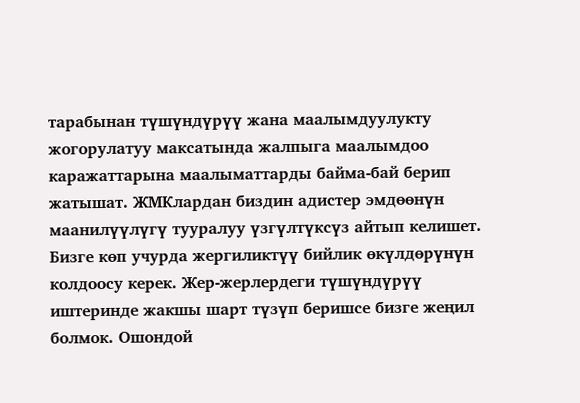тарабынан түшүндүрүү жана маалымдуулукту жогорулатуу максатында жалпыга маалымдоо каражаттарына маалыматтарды байма-бай берип жатышат. ЖМКлардан биздин адистер эмдөөнүн маанилүүлүгү тууралуу үзгүлтүксүз айтып келишет. Бизге көп учурда жергиликтүү бийлик өкүлдөрүнүн колдоосу керек. Жер-жерлердеги түшүндүрүү иштеринде жакшы шарт түзүп беришсе бизге жеңил болмок. Ошондой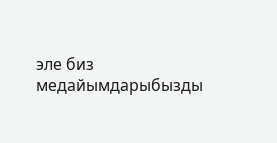эле биз медайымдарыбызды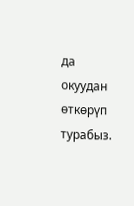да окуудан өткөрүп турабыз.